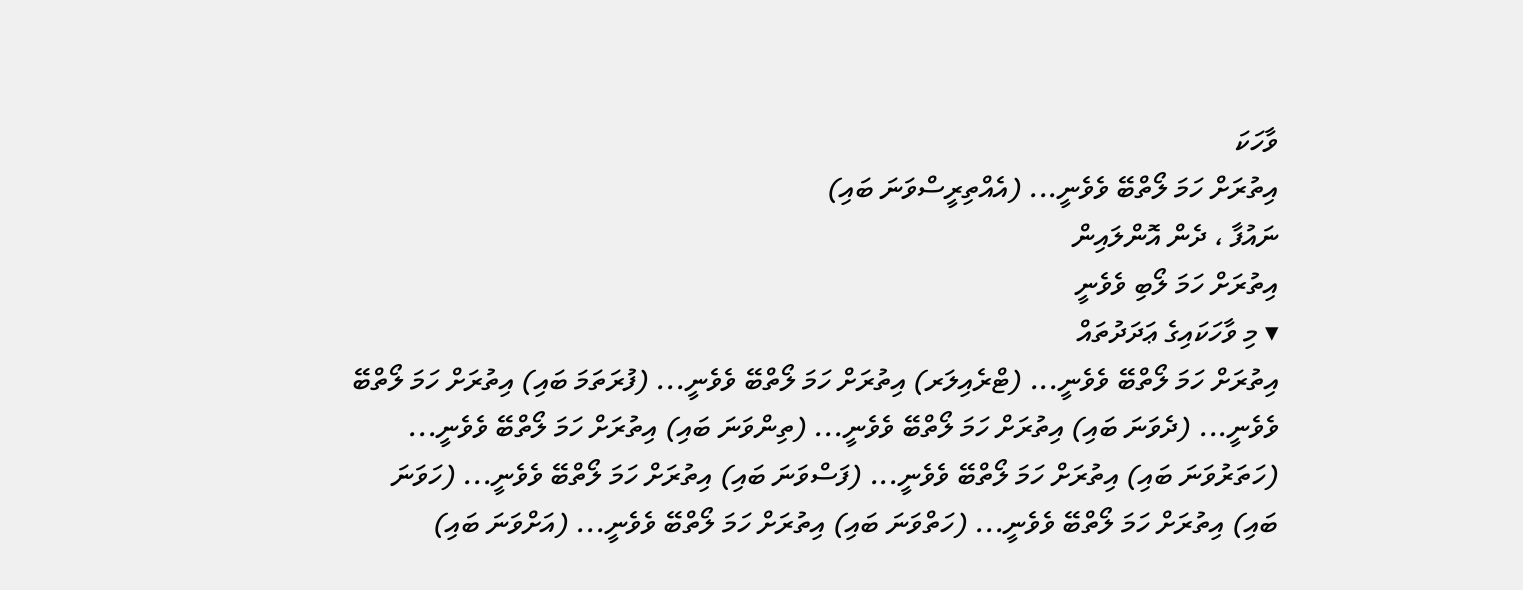ވާހަކަ
އިތުރަށް ހަމަ ލޯތްބޭ ވެވެނީ... (އެއްތިރީސްވަނަ ބައި)
ނައުފާ ، ދެން އޮންލައިން
އިތުރަށް ހަމަ ލޯބި ވެވެނީ
▾ މި ވާހަކައިގެ ޢަދަދުތައް
އިތުރަށް ހަމަ ލޯތްބޭ ވެވެނީ... (ޓްރެއިލަރ) އިތުރަށް ހަމަ ލޯތްބޭ ވެވެނީ... (ފުރަތަމަ ބައި) އިތުރަށް ހަމަ ލޯތްބޭ ވެވެނީ... (ދެވަނަ ބައި) އިތުރަށް ހަމަ ލޯތްބޭ ވެވެނީ... (ތިންވަނަ ބައި) އިތުރަށް ހަމަ ލޯތްބޭ ވެވެނީ... (ހަތަރުވަނަ ބައި) އިތުރަށް ހަމަ ލޯތްބޭ ވެވެނީ... (ފަސްވަނަ ބައި) އިތުރަށް ހަމަ ލޯތްބޭ ވެވެނީ... (ހަވަނަ ބައި) އިތުރަށް ހަމަ ލޯތްބޭ ވެވެނީ... (ހަތްވަނަ ބައި) އިތުރަށް ހަމަ ލޯތްބޭ ވެވެނީ... (އަށްވަނަ ބައި)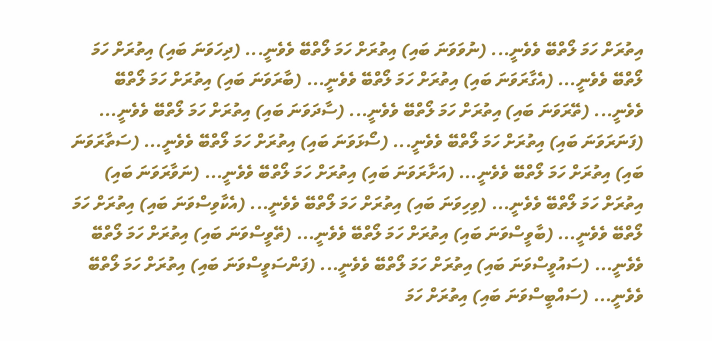އިތުރަށް ހަމަ ލޯތްބޭ ވެވެނީ... (ނުވަވަނަ ބައި) އިތުރަށް ހަމަ ލޯތްބޭ ވެވެނީ... (ދިހަވަނަ ބައި) އިތުރަށް ހަމަ ލޯތްބޭ ވެވެނީ... (އެގާރަވަނަ ބައި) އިތުރަށް ހަމަ ލޯތްބޭ ވެވެނީ... (ބާރަވަނަ ބައި) އިތުރަށް ހަމަ ލޯތްބޭ ވެވެނީ... (ތޭރަވަނަ ބައި) އިތުރަށް ހަމަ ލޯތްބޭ ވެވެނީ... (ސާދަވަނަ ބައި) އިތުރަށް ހަމަ ލޯތްބޭ ވެވެނީ... (ފަނަރަވަނަ ބައި) އިތުރަށް ހަމަ ލޯތްބޭ ވެވެނީ... (ސޯޅަވަނަ ބައި) އިތުރަށް ހަމަ ލޯތްބޭ ވެވެނީ... (ސަތާރަވަނަ ބައި) އިތުރަށް ހަމަ ލޯތްބޭ ވެވެނީ... (އަށާރަވަނަ ބައި) އިތުރަށް ހަމަ ލޯތްބޭ ވެވެނީ... (ނަވާރަވަނަ ބައި) އިތުރަށް ހަމަ ލޯތްބޭ ވެވެނީ... (ވިހިވަނަ ބައި) އިތުރަށް ހަމަ ލޯތްބޭ ވެވެނީ... (އެކާވިސްވަނަ ބައި) އިތުރަށް ހަމަ ލޯތްބޭ ވެވެނީ... (ބާވީސްވަނަ ބައި) އިތުރަށް ހަމަ ލޯތްބޭ ވެވެނީ... (ތޭވީސްވަނަ ބައި) އިތުރަށް ހަމަ ލޯތްބޭ ވެވެނީ... (ސައުވީސްވަނަ ބައި) އިތުރަށް ހަމަ ލޯތްބޭ ވެވެނީ... (ފަންސަވީސްވަނަ ބައި) އިތުރަށް ހަމަ ލޯތްބޭ ވެވެނީ... (ސައްބީސްވަނަ ބައި) އިތުރަށް ހަމަ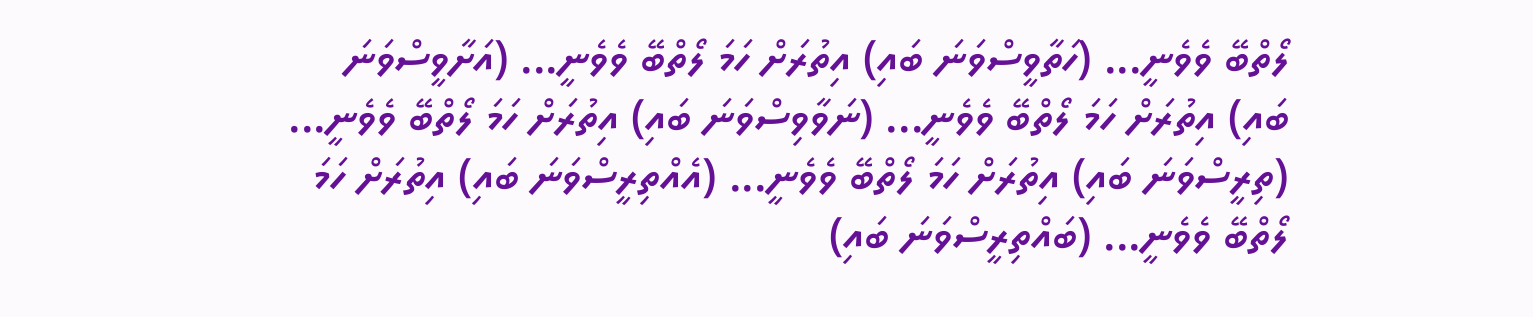ލޯތްބޭ ވެވެނީ... (ހަތާވީސްވަނަ ބައި) އިތުރަށް ހަމަ ލޯތްބޭ ވެވެނީ... (އަށާވީސްވަނަ ބައި) އިތުރަށް ހަމަ ލޯތްބޭ ވެވެނީ... (ނަވާވިސްވަނަ ބައި) އިތުރަށް ހަމަ ލޯތްބޭ ވެވެނީ... (ތިރީސްވަނަ ބައި) އިތުރަށް ހަމަ ލޯތްބޭ ވެވެނީ... (އެއްތިރީސްވަނަ ބައި) އިތުރަށް ހަމަ ލޯތްބޭ ވެވެނީ... (ބައްތިރީސްވަނަ ބައި)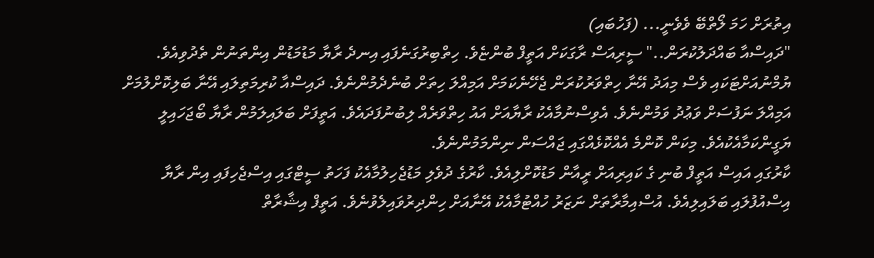އިތުރަށް ހަމަ ލޯތްބޭ ވެވެނީ... (ފަހުބައި)
"ދައިސްއާ ބައްދަލުކުރަން.." ސީރިއަސް ރާގަކަށް އަތީފް ބުންޏެވެ. ހިތްބިރުގަނެފައި އިނދެ ރާޔާ މަޑުމަޑުން އިންތަނުން ތެދުވިއެވެ. ޔުމްނުއަށްޓަކައި ވެސް މިއަދު އޭނާ ހިތްވަރުކުރަން ޖެހޭނެކަމަށް އަމިއްލަ ހިތަށް ބުނެދެމުންނެވެ. ދައިސްއާ ކުރިމަތިލައި އޭނާ ބަލިކޮށްލުމަށް އަމިއްލަ ނަފުސަށް ވަޢުދު ވަމުންނެވެ. އެވިސްނުމާއެކު ރާޔާއަށް އައު ހިތްވަރެއް ލިބުނުފަދައެވެ. އަތީފަށް ބަލައިލަމުން ރާޔާ ބޯޖަހައިލީ ޔަގީންކަމާއެކުއެވެ. މިކަން ކޮންމެ އެއްކޮޅެއްގައި ޖައްސަން ނިންމަމުންނެވެ.
ކާރުގައި އައިސް އަތީފް ބުނި ގެ ކައިރިއަށް ރީއާން މަޑުކޮށްލިއެވެ. ކާރުގެ ދުވެލި މަޑުޖެހިލުމާއެކު ފަހަތު ސީޓްގައި އިސްޖެހިފައި އިން ރާޔާ އިސްއުފުލައި ބަލައިލިއެވެ. އުސްއިމާރާތަށް ނަޒަރު ހުއްޓުމާއެކު އޭނާއަށް ހިންދިރުވައިލެވުނެވެ. އަތީފް އިޝާރާތް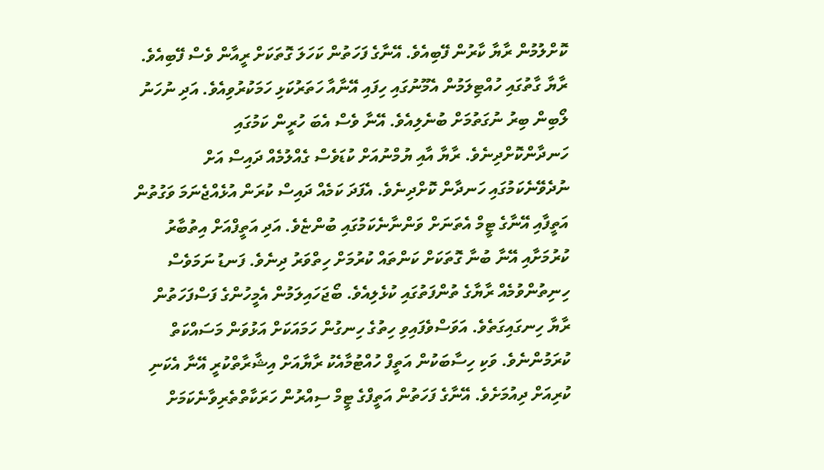ކޮށްލުމުން ރާޔާ ކާރުން ފޭބިއެވެ. އޭނާގެ ފަހަތުން ކަހަލަ ގޮތަކަށް ރީއާން ވެސް ފޭބިއެވެ. ރާޔާ ގާތުގައި ހުއްޓިލަމުން އެމޫނުގައި ހިފައި އޭނާއާ ހަތަރުކަޅި ހަމަކުރުވިއެވެ. އަދި ނުހަނު ލޯބިން ބިރު ނުގަތުމަށް ބުނެލިއެވެ. އޭނާ ވެސް އެބަ ހުރީން ކަމުގައި ހަނދާންކޮށްދިނެވެ. ރާޔާ އާއި ޔުމްނުއަށް ކުޑަވެސް ގެއްލުމެއް ދައިސް އަށް ނުދެވޭނެކަމުގައި ހަނދާން ކޮށްދިނެވެ. އެފަދަ ކަމެއް ދައިސް ކުރަން އުޅެއްޖެނަމަ ވަގުތުން އަތީފާއި އޭނާގެ ޓީމް އެތަނަށް ވަންނާނެކަމުގައި ބުންޏެވެ. އަދި އަތީފްއަށް އިތުބާރު ކުރުމަށާއި އޭނާ ބުނާ ގޮތަކަށް ކަންތައް ކުރުމަށް ހިތްވަރު ދިނެވެ. ފަނޑު ނަމަވެސް ހިނިތުންވުމެއް ރާޔާގެ ތުންފަތުގައި ކުޅެލިއެވެ. ބޯޖަހައިލަމުން އެމީހުންގެ ފަސްފަހަތުން ރާޔާ ހިނގައިގަތެވެ. އަވަސްވެފައިވި ހިތުގެ ހިނގުން ހަމައަކަށް އަޅުވަން މަސައްކަތް ކުރަމުންނެވެ. ވަކި ހިސާބަކުން އަތީފް ހުއްޓުމާއެކު ރާޔާއަށް އިޝާރާތްކުރީ އޭނާ އެކަނި ކުރިއަށް ދިއުމަށެވެ. އޭނާގެ ފަހަތުން އަތީފްގެ ޓީމް ސިއްރުން ހަރަކާތްތެރިވާނެކަމަށް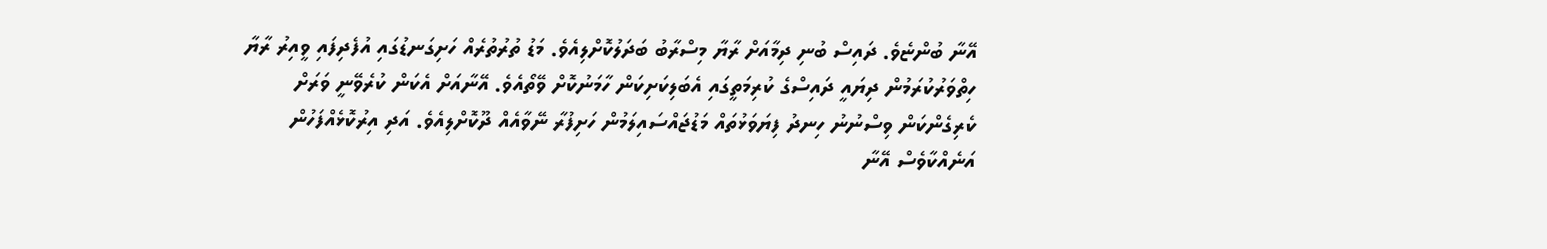އޭނާ ބުންޏެވެ. ދައިސް ބުނި ދިމާއަށް ރާޔާ މިސްރާބު ބަދަލުކޮށްލިއެވެ. މަޑު ތުރުތުރެއް ހަށިގަނޑުގައި އުފެދިފައި ވީއިރު ރާޔާ ހިތްވަރުކުރަމުން ދިޔައީ ދައިސްގެ ކުރިމަތީގައި އެބަލިކަށިކަން ހާމަނުކޮށް ވޭތޯއެވެ. އޭނާއަށް އެކަން ކުރެވޭނީ ވަރަށް ކެރިގެންކަން ވިސްނުނު ހިނދު ފިޔަވަޅުތައް މަޑުޖައްސައިލަމުން ހަށިފުރާ ނޭވާއެއް ދޫކޮށްލިއެވެ. އަދި އިރުކޮޅެއްފަހުން އަނެއްކާވެސް އޭނާ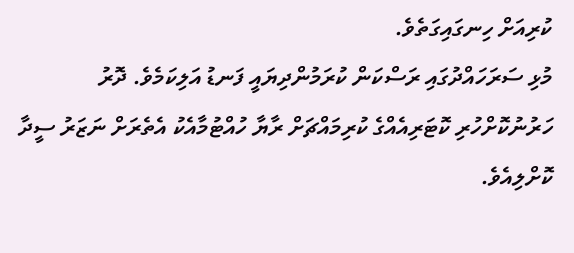ކުރިއަށް ހިނގައިގަތެވެ.
މުޅި ސަރަހައްދުގައި ރަސްކަން ކުރަމުންދިޔައީ ފަނޑު އަލިކަމެވެ. ދޮރު ހަރުނުކޮށްހުރި ކޮޓަރިއެއްގެ ކުރިމައްޗަށް ރާޔާ ހުއްޓުމާއެކު އެތެރަށް ނަޒަރު ސީދާ ކޮށްލިއެވެ.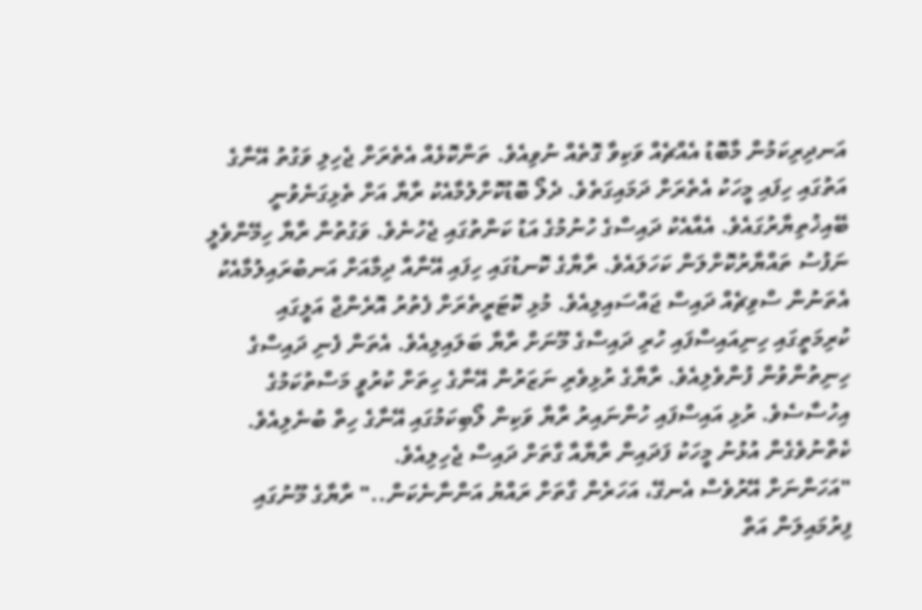އަނދިރިކަމުން މާބޮޑު އެއްޗެއް ވަކިވާ ގޮތެއް ނުވިއެވެ. ތަންކޮޅެއް އެތެރަށް ޖެހިލި ވަގުތު އޭނާގެ އަތުގައި ހިފައި މީހަކު އެތެރަށް ދަމައިގަތެވެ. ދެލޯ ބޮޑުކޮށްލުމާއެކު ރާޔާ އަށް ތެޅިގަނެވުނީ ބޭއިޚުތިޔާރުގައެވެ. އެއާއެކު ދައިސްގެ ހުނުމުގެ އަޑު ކަންތުގައި ޖެހުނެވެ. ވަގުތުން ރާޔާ ހިމޭންވެލީ ނަފުސު ތައްޔާރުކޮށްލަން ކަހަލައެވެ. ރާޔާގެ ކޮނޑުގައި ހިފައި އޭނާއާ ދިމާއަށް އަނބުރައިލުމާއެކު އެތަނުން ސްވިޗެއް ދައިސް ޖައްސައިލިއެވެ. މުޅި ކޮޓަރީތެރަށް ފެތުރު އޮރެންޖް އަލީގައި ކުރިމަތީގައި ހިނިއައިސްފައި ހުރި ދައިސްގެ މޫނަށް ރާޔާ ބަލައިލިއެވެ. އެތަން ފެނި ދައިސްގެ ހިނިތުންވުން ފުންވެލިއެވެ. ރާޔާގެ ރުޅިވެރި ނަޒަރުން އޭނާގެ ހިތަށް ކުރުވީ މަސްތުކަމުގެ އިހުސާސެވެ. ރުޅި އައިސްފައި ހުންނައިރު ރާޔާ ވަކިން ލޯބިކަމުގައި އޭނާގެ ހިތް ބުނެލިއެވެ. ކެތްނުވެގެން އުޅުނު މީހަކު ފަދައިން ރާޔާއާ ގާތަށް ދައިސް ޖެހިލިއެވެ.
"އަހަންނަށް އޭރުވެސް އެނގޭ، އަހަރެން ގާތަށް ރައްޔު އަންނާނެކަން.." ރާޔާގެ މޫނުގައި ފިރުމައިލަން އަތް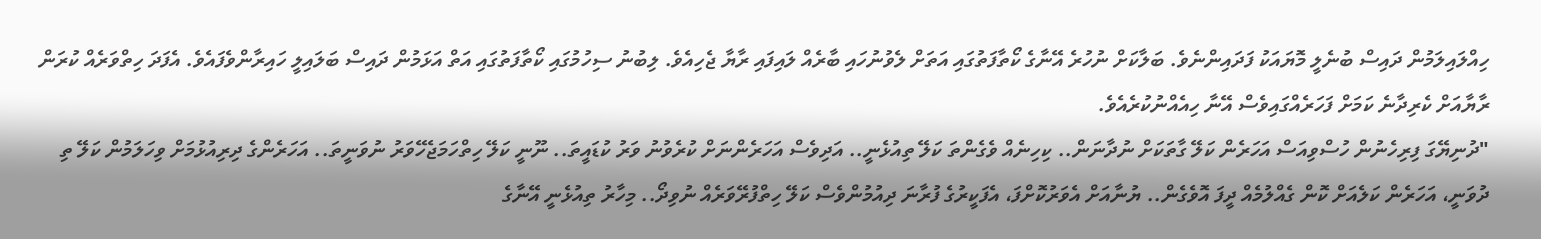ހިއްލައިލަމުން ދައިސް ބުނެލީ މޮޔައަކު ފަދައިންނެވެ. ބަލާކަށް ނުހުރެ އޭނާގެ ކޯތާފަތުގައި އަތަށް ލެވުނުހައި ބާރެއް ލައިފައި ރާޔާ ޖެހިއެވެ. ލިބުނު ސިހުމުގައި ކޯތާފަތުގައި އަތް އަޅަމުން ދައިސް ބަލައިލީ ހައިރާންވެފައެވެ. އެފަދަ ހިތްވަރެއް ކުރަން ރާޔާއަށް ކެރިދާނެ ކަމަށް ފަހަރެއްގައިވެސް އޭނާ ހިއެއްނުކުރެއެވެ.
"ދުނިޔޭގަ ފިރިހެނުން ހުސްވިއަސް އަހަރެން ކަލޭ ގާތަކަށް ނުދާނަން.. ކިހިނެއް ވެގެންތަ ކަލޭ ތިއުޅެނީ.. އަދިވެސް އަހަރެންނަށް ކުރެވުނު ވަރު ކުޑައީތަ.. ނޫނީ ކަލޭ ހިތްހަމަޖެހޭވަރު ނުވަނީތަ.. އަހަރެންގެ ދިރިއުޅުމަށް ވިހަލަމުން ކަލޭ ތި ދުވަނީ، އަހަރެން ކަލެއަށް ކޮން ގެއްލުމެއް ދީފަ އޮވެގެން.. ޔުނާއަށް އެވަރުކޮށްފަ، އެފަކީރުގެ ފުރާނަ ދިއުމުންވެސް ކަލޭ ހިތްފުރޭވަރެއް ނުވިދޯ.. މިހާރު ތިއުޅެނީ އޭނާގެ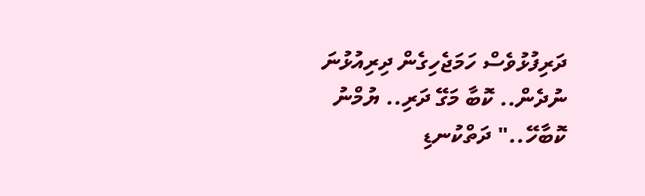ދަރިފުޅުވެސް ހަމަޖެހިގެން ދިރިއުޅުނަ ނުދެން.. ކޮބާ މަގޭ ދަރި.. ޔުމްނު ކޮބާހޭ.." ދަތްކުނޑި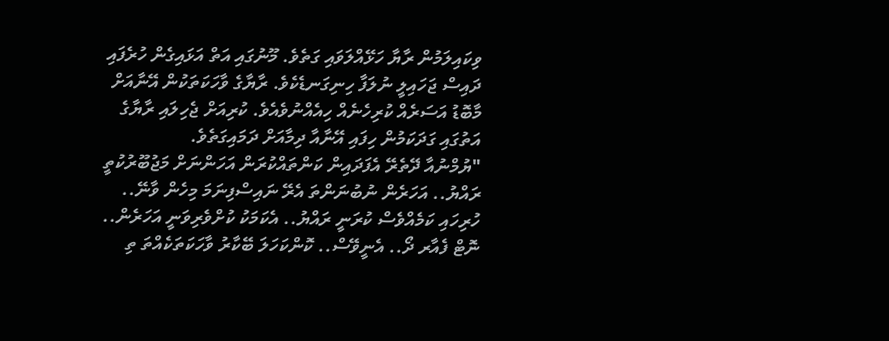ވިކައިލަމުން ރާޔާ ހަޅޭއްލަވައި ގަތެވެ. މޫނުގައި އަތް އަޅައިގެން ހުރެފައި ދައިސް ޖަހައިލީ ނުލަފާ ހިނިގަނޑެކެވެ. ރާޔާގެ ވާހަކަތަކުން އޭނާއަށް މާބޮޑު އަސަރެއް ކުރިހެނެއް ހިއެއްނުވެއެވެ. ކުރިއަށް ޖެހިލައި ރާޔާގެ އަތުގައި ގަދަކަމުން ހިފައި އޭނާއާ ދިމާއަށް ދަމައިގަތެވެ.
"ޔުމްނުއާ ދޭތެރޭ އެފަދައިން ކަންތައްކުރަން އަހަންނަށް މަޖުބޫރުކުތީ ރައްޔު.. އަހަރެން ނުބުނަންތަ އެރޭ ނައިސްފިނަމަ މިހެން ވާނޭ.. ހުރިހައި ކަމެއްވެސް ކުރަނީ ރައްޔު.. އެކަމަކު ކުށްވެރިވަނީ އަހަރެން.. ނޮޓް ފެއާރ ދޯ.. އެނީވޭސް.. ކޮންކަހަލަ ބޭކާރު ވާހަކަތަކެއްތަ ތި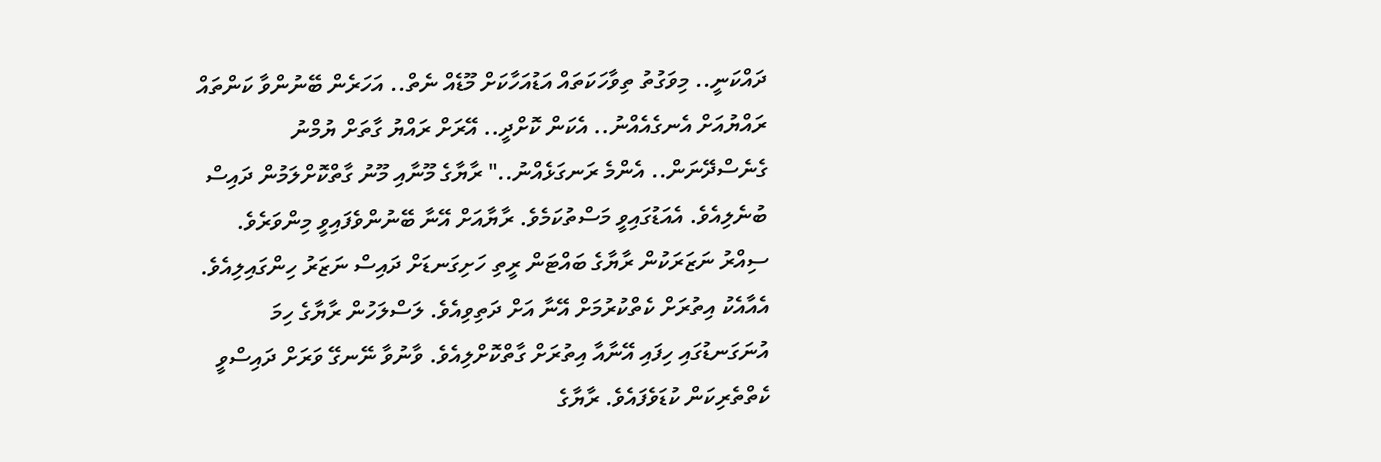ދައްކަނީ.. މިވަގުތު ތިވާހަކަތައް އަޑުއަހާކަށް މޫޑެއް ނެތް.. އަހަރެން ބޭނުންވާ ކަންތައް ރައްޔުއަށް އެނގެއެއްނު.. އެކަން ކޮށްދީ.. އޭރަށް ރައްޔު ގާތަށް ޔުމްނު ގެނެސްދޭނަން.. އެންމެ ރަނގަޅެއްނު.." ރާޔާގެ މޫނާއި މޫނު ގާތްކޮށްލަމުން ދައިސް ބުނެލިއެވެ. އެއަޑުގައިވީ މަސްތުކަމެވެ. ރާޔާއަށް އޭނާ ބޭނުންވެފައިވީ މިންވަރެވެ. ސިއްރު ނަޒަރަކުން ރާޔާގެ ބައްޓަން ރީތި ހަށިގަނޑަށް ދައިސް ނަޒަރު ހިންގައިލިއެވެ. އެއާއެކު އިތުރަށް ކެތްކުރުމަށް އޭނާ އަށް ދަތިވިއެވެ. ލަސްލަހުން ރާޔާގެ ހިމަ އުނަގަނޑުގައި ހިފައި އޭނާއާ އިތުރަށް ގާތްކޮށްލިއެވެ. ވާނުވާ ނޭނގޭ ވަރަށް ދައިސްވީ ކެތްތެރިކަން ކުޑަވެފައެވެ. ރާޔާގެ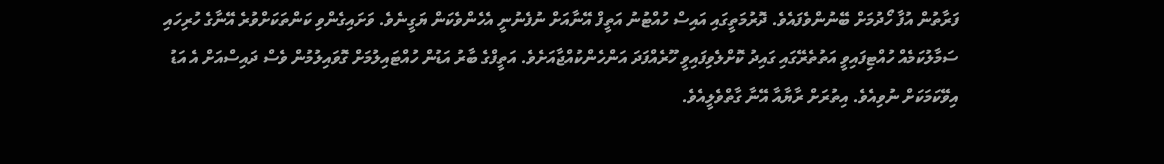ފަރާތުން އުފާ ހޯދުމަށް ބޭނުންވެފައެވެ. ދޮރުމަތީގައި އައިސް ހުއްޓުނު އަތީފް އޭނާއަށް ނުފެނުނީ އެހެންވެކަން ޔަގީނެވެ. ވަށައިގެންވި ކަންތަކަށްވުރެ އޭނާގެ ހުރިހައި ސަމާލުކަމެއް ހުއްޓިފައިވީ އަތުތެރޭގައި ގައިދު ކޮށްލެވިފައިވީ ހޫރެއްފަދަ އަންހެންކުއްޖާއަށެވެ. އަތީފްގެ ބާރު އަޑުން ހުއްޓައިލުމަށް ގޮވައިލުމުން ވެސް ދައިސްއަށް އެ އަޑު އިވޭކަމަކަށް ނުވިއެވެ. އިތުރަށް ރާޔާއާ އޭނާ ގާތްވެލީއެވެ.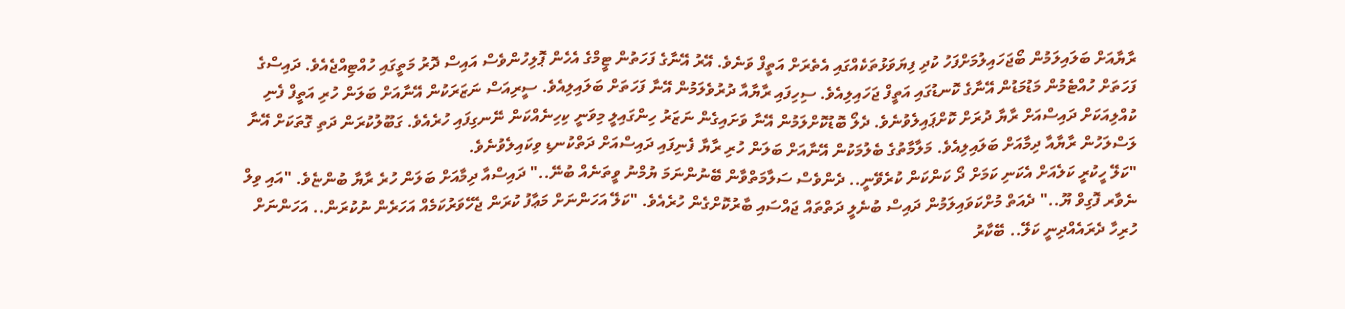ރާޔާއަށް ބަލައިލަމުން ބޯޖަހައިލުމަށްފަހު ކުދި ފިޔަވަޅުތަކެއްގައި އެތެރަށް އަތީފް ވަނެވެ. އޭރު އޭނާގެ ފަހަތުން ޓީމްގެ އެހެން ޕޮލިހުންވެސް އައިސް ދޮރު މަތީގައި ހުއްޓިއްޖެއެވެ. ދައިސްގެ ފަހަތަށް ހުއްޓެމުން މަޑުމަޑުން އޭނާގެ ކޮނޑުގައި އަތީފް ޖަހައިލިއެވެ. ސިހިފައި ރާޔާއާ ދުރުވެލަމުން އޭނާ ފަހަތަށް ބަލައިލިއެވެ. ސީރިއަސް ނަޒަރަކުން އޭނާއަށް ބަލަން ހުރި އަތީފް ފެނި ކުއްލިއަކަށް ދައިސްއަށް ރާޔާ ދުރަށް ކޮށްޕައިލެވުނެވެ. ދެލޯ ބޮޑުކޮށްލަމުން އޭނާ ވަށައިގެން ނަޒަރު ހިންގައިލީ މިވަނީ ކިހިނެއްކަން ނޭނގިފައި ހުރެއެވެ. ގަބޫލުކުރަން ދަތި ގޮތަކަށް އޭނާ ލަސްލަހުން ރާޔާއާ ދިމާއަށް ބަލައިލިއެވެ. މަލާމާތުގެ ބެލުމަކުން އޭނާއަށް ބަލަން ހުރި ރާޔާ ފެނިފައި ދައިސްއަށް ދަތްކުނޑި ވިކައިލެވުނެވެ.
"ކަލޭ ހީކުރީ ކަލެއަށް އެކަނި ކަމަށް ދޯ ކަންކަން ކުރެވޭނީ.. ދެންވެސް ސަލާމަތްވާން ބޭނުންނަމަ ޔުމްނު ވީތަނެއް ބުނޭ.." ދައިސްއާ ދިމާއަށް ބަލަން ހުރެ ރާޔާ ބުންޏެވެ. "އައި ވިލް ނެވާރ ފޮގިވް ޔޫ.." ދެއަތް މުށްކަވައިލަމުން ދައިސް ބުނެލީ ދަތްތައް ޖައްސައި ބާރުކޮށްގެން ހުރެއެވެ. "ކަލޭ އަހަންނަށް މަޢާފު ކުރަން ޖެހޭވަރުކަމެއް އަހަރެން ނުކުރަން.. އަހަންނަށް ހުރިހާ ދެރައެއްދިނީ ކަލޭ.. ބޭކާރު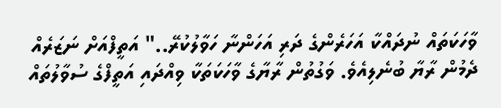ވާހަކަތައް ނުދައްކާ އަހަރެންގެ ދަރި އަހަންނާ ހަވާލުކުރޭ.." އަތީފްއަށް ނަޒަރެއް ދެމުން ރާޔާ ބުނެލިއެވެ. ވަގުތުން ރާޔާގެ ވާހަކަތަކާ ވިއްދައި އަތީފްގެ ސުވާލުތައް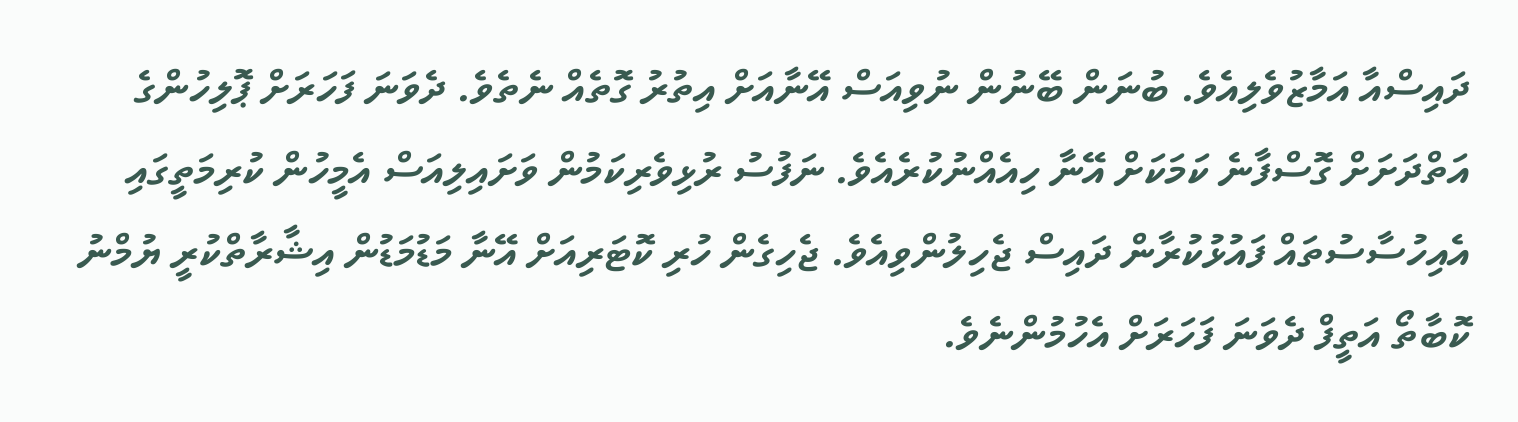ދައިސްއާ އަމާޒުވެލިއެވެ. ބުނަން ބޭނުން ނުވިއަސް އޭނާއަށް އިތުރު ގޮތެއް ނެތެވެ. ދެވަނަ ފަހަރަށް ޕޮލިހުންގެ އަތްދަށަށް ގޮސްފާނެ ކަމަކަށް އޭނާ ހިއެއްނުކުރެއެވެ. ނަފުސު ރުޅިވެރިކަމުން ވަށައިލިއަސް އެމީހުން ކުރިމަތީގައި އެއިހުސާސުތައް ފައުޅުކުރާން ދައިސް ޖެހިލުންވިއެވެ. ޖެހިގެން ހުރި ކޮޓަރިއަށް އޭނާ މަޑުމަޑުން އިޝާރާތްކުރީ ޔުމްނު ކޮބާތޯ އަތީފް ދެވަނަ ފަހަރަށް އެހުމުންނެވެ.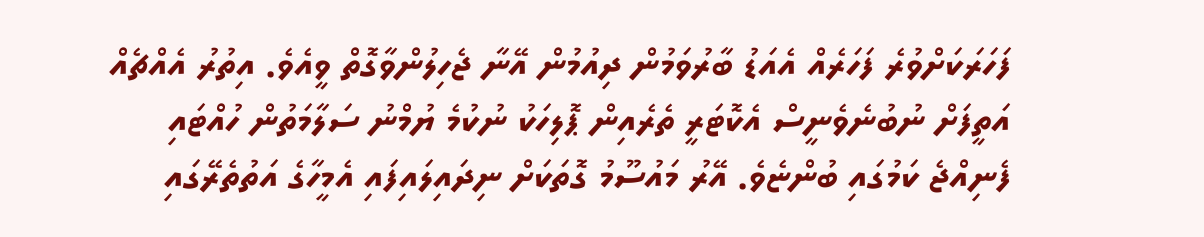ފަހަރަކަށްވުރެ ފަހަރެއް އެއަޑު ބާރުވަމުން ދިއުމުން އޭނާ ޖެހިލުންވާގޮތް ވީއެވެ. އިތުރު އެއްޗެއް އަތީފަށް ނުބުނެވެނީސް އެކޮޓަރީ ތެރެއިން ޕޮލިހަކު ނުކުމެ ޔުމްނު ސަލާމަތުން ހުއްޓައި ފެނިއްޖެ ކަމުގައި ބުންޏެވެ. އޭރު މައުސޫމު ގޮތަކަށް ނިދައިލައިފައި އެމީހާގެ އަތުތެރޭގައި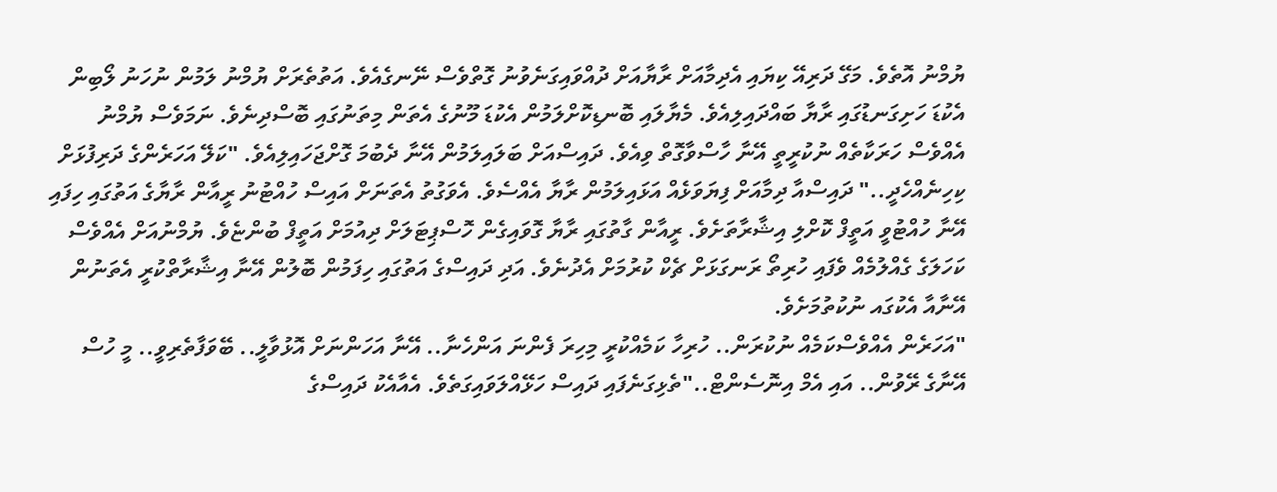ޔުމްނު އޮތެވެ. މަގޭ ދަރިއޭ ކިޔައި އެދިމާއަށް ރާޔާއަށް ދުއްވައިގަނެވުނު ގޮތްވެސް ނޭނގެއެވެ. އަތުތެރަށް ޔުމްނު ލަމުން ނުހަނު ލޯބިން އެކުޑަ ހަށިގަނޑުގައި ރާޔާ ބައްދައިލިއެވެ. މެޔާލައި ބޮނޑިކޮށްލަމުން އެކުޑަ މޫނުގެ އެތަން މިތަނުގައި ބޮސްދިނެވެ. ނަމަވެސް ޔުމްނު އެއްވެސް ހަރަކާތެއް ނުކުރީތީ އޭނާ ހާސްވާގޮތް ވިއެވެ. ދައިސްއަށް ބަލައިލަމުން އޭނާ ދެބުމަ ގޮށްޖަހައިލިއެވެ. "ކަލޭ އަހަރެންގެ ދަރިފުޅަށް ކިހިނެއްހެދީ.." ދައިސްއާ ދިމާއަށް ފިޔަވަޅެއް އަޅައިލަމުން ރާޔާ އެއްސެވެ. އެވަގުތު އެތަނަށް އައިސް ހުއްޓުނު ރީއާން ރާޔާގެ އަތުގައި ހިފައި އޭނާ ހުއްޓުވީ އަތީފް ކޮށްލި އިޝާރާތަށެވެ. ރީއާން ގާތުގައި ރާޔާ ގޮވައިގެން ހޮސްޕިޓަލަށް ދިއުމަށް އަތީފް ބުންޏެވެ. ޔުމްނުއަށް އެއްވެސް ކަހަލަގެ ގެއްލުމެއް ވެފައި ހުރިތޯ ރަނގަޅަށް ޗެކް ކުރުމަށް އެދުނެވެ. އަދި ދައިސްގެ އަތުގައި ހިފަމުން ބޮލުން އޭނާ އިޝާރާތްކުރީ އެތަނުން އޭނާއާ އެކުގައ ނުކުތުމަށެވެ.
"އަހަރެން އެއްވެސްކަމެއް ނުކުރަން.. ހުރިހާ ކަމެއްކުރީ މިހިރަ ފެންނަ އަންހެނާ.. އޭނާ އަހަންނަށް އޮޅުވާލީ.. ބޭވަފާތެރިވީ.. މީ ހުސް އޭނާގެ ރޭވުން.. އައި އެމް އިނޮސެންޓް.."ތެޅިގަނެފައި ދައިސް ހަޅޭއްލަވައިގަތެވެ. އެއާއެކު ދައިސްގެ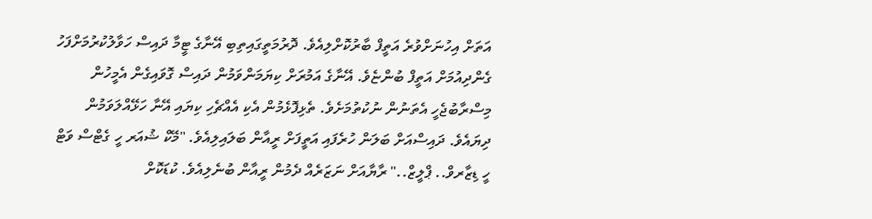އަތަށް އިހުނަށްވުރެ އަތީފް ބާރުކޮށްލިއެވެ. ދޮރުމަތީގައިތިބި އޭނާގެ ޓީމާ ދައިސް ހަވާލުކުރުމަށްފަހު ގެންދިއުމަށް އަތީފް ބުންޏެވެ. އޭނާގެ އަމުރަށް ކިޔަމަންވަމުން ދައިސް ގޮވައިގެން އެމީހުން މިސްރާބުޖެހީ އެތަނުން ނުކުތުމަށެވެ. ތެޅިފޮޅެމުން އެކި އެއްޗެހި ކިޔައި އޭނާ ހަޅޭއްލަވަމުން ދިޔައެވެ. ދައިސްއަށް ބަލަން ހުރެފައި އަތީފަށް ރީއާން ބަލައިލިއެވެ. "މޭކް ޝުއަރ ހީ ގެޓްސް ވަޓް ހީ ޑިޒާރވް.. ޕްލީޒް.." ރާޔާއަށް ނަޒަރެއް ދެމުން ރީއާން ބުނެލިއެވެ. ކުޑަކޮށް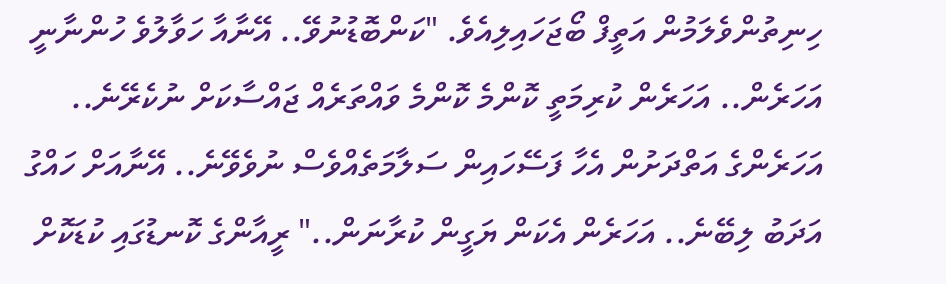ހިނިތުންވެލަމުން އަތީފް ބޯޖަހައިލިއެވެ. "ކަންބޮޑުނުވޭ.. އޭނާއާ ހަވާލުވެ ހުންނާނީ އަހަރެން.. އަހަރެން ކުރިމަތީ ކޮންމެ ކޮންމެ ވައްތަރެއް ޖައްސާކަށް ނުކެރޭނެ.. އަހަރެންގެ އަތްދަށުން އެހާ ފަސޭހައިން ސަލާމަތެއްވެސް ނުވެވޭނެ.. އޭނާއަށް ހައްގު އަދަބު ލިބޭނެ.. އަހަރެން އެކަން ޔަގީން ކުރާނަން.." ރީއާންގެ ކޮނޑުގައި ކުޑަކޮށް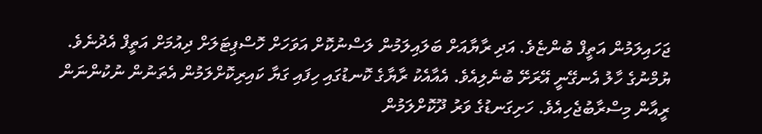ޖަހައިލަމުން އަތީފް ބުންޏެވެ. އަދި ރާޔާއަށް ބަލައިލަމުން ލަސްނުކޮށް އަވަހަށް ހޮސްޕިޓަލަށް ދިއުމަށް އަތީފް އެދުނެވެ. ޔުމްނުގެ ހާލު އެނގޭނީ އޭރަށޭ ބުނެލިއެވެ. އެއާއެކު ރާޔާގެ ކޮނޑުގައި ހިފައި ގަޔާ ކައިރިކޮށްލަމުން އެތަނުން ނުކުންނަން ރީއާން މިސްރާބުޖެހިއެވެ. ހަށިގަނޑުގެ ވަރު ދޫކޮށްލަމުން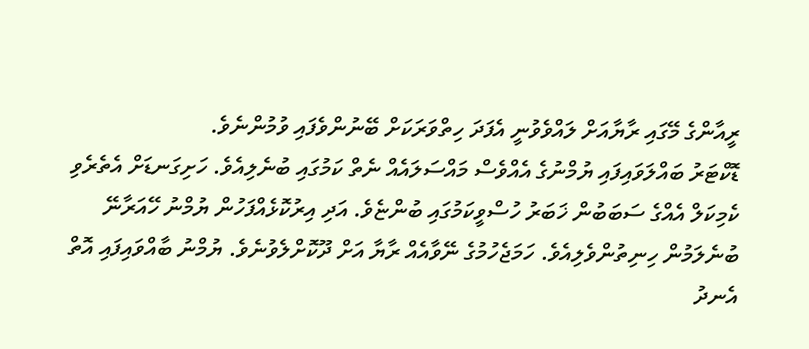ރީއާންގެ މޭގައި ރާޔާއަށް ލައްވެވުނީ އެފަދަ ހިތްވަރަކަށް ބޭނުންވެފައި ވުމުންނެވެ.
ޑޮކްޓަރު ބައްލަވައިފައި ޔުމްނުގެ އެއްވެސް މައްސަލައެއް ނެތް ކަމުގައި ބުނެލިއެވެ. ހަށިގަނޑަށް އެތެރެވި ކެމިކަލް އެއްގެ ސަބަބުން ޚަބަރު ހުސްވީކަމުގައި ބުންޏެވެ. އަދި އިރުކޮޅެއްފަހުން ޔުމްނު ހޭއަރާނޭ ބުނެލަމުން ހިނިތުންވެލިއެވެ. ހަމަޖެހުމުގެ ނޭވާއެއް ރާޔާ އަށް ދޫކޮށްލެވުނެވެ. ޔުމްނު ބާއްވައިފައި އޮތް އެނދު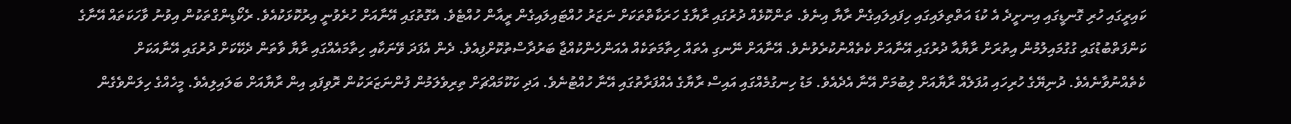ކައިރީގައި ހުރި ގޮނޑީގައި އިނށީދެ އެ ކުޑަ އަތްތިލައިގައި ހިފައިލައިގެން ރާޔާ އިނެވެ. ތަންކޮޅެއް ދުރުގައި ރާޔާގެ ހަރަކާތްތަކަށް ނަޒަރު ހުއްޓައިލައިގެން ރީއާން ހުއްޓެވެ. އެގޮތުގައި އޭނާއަށް ހުރެވުނީ އިރުކޮޅަކުއެވެ. ރެކޯޑިންގްތަކުން އިވުނު ވާހަކަތައް އޭނާގެ ކަންފަތްބުޑުގައި ގުގުމައިލުމުން އިތުރަށް ރާޔާއާ ދުރުގައި އޭނާއަށް ކެތެއްނުކުރެވުނެވެ. އޭނާއަށް ނޭނގި އެތައް ހިތާމަތަކެއް އެއަންހެންކުއްޖާ ބަރުދާސްތުކޮށްފިއެވެ. ދެން އެފަދަ ވޭނަކާއި ހިތާމައެއްގައި ރާޔާ ވާތަން ދެކޭކަށް ދުރުގައި އޭނާއަކަށް ކެތެއްނުވާނެއެވެ. ދުނިޔޭގެ ހުރިހައި އުފަލެއް ރާޔާއަށް ލިބުމަށް އޭނާ އެދެއެވެ. މަޑު ހިނގުމެއްގައި އައިސް ރާޔާގެ އެއްފަރާތުގައި އޭނާ ހުއްޓުނެވެ. އަދި ކަކޫމައްޗަށް ތިރިވެލަމުން ފުންނަޒަރަކުން ރޮވިފައި އިން ރާޔާއަށް ބަލައިލިއެވެ. މީހެއްގެ ހިލަންވެގެން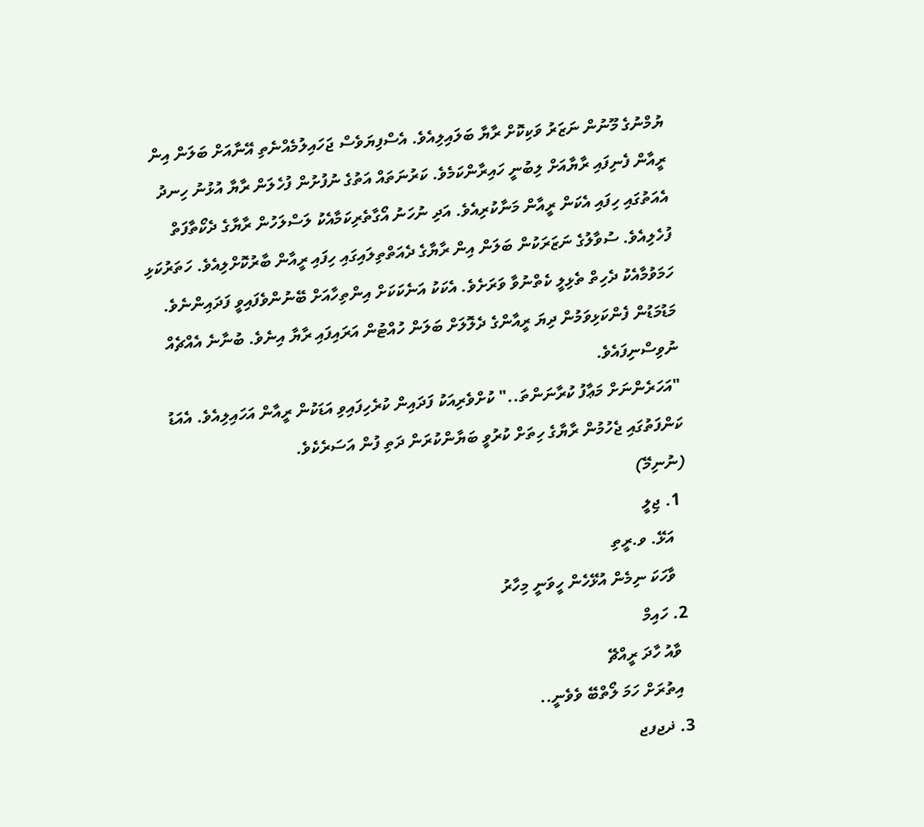ޔުމްނުގެ މޫނުން ނަޒަރު ވަކިކޮށް ރާޔާ ބަލައިލިއެވެ. އެސްފިޔަވެސް ޖަހައިލުމެއްނެތި އޭނާއަށް ބަލަން އިން ރީއާން ފެނިފައި ރާޔާއަށް ލިބުނީ ހައިރާންކަމެވެ. ކަރުނަތައް އަތުގެ ނުފުށުން ފުހެލަން ރާޔާ އުޅުނު ހިނދު އެއަތުގައި ހިފައި އެކަން ރީއާން މަނާކުރިއެވެ. އަދި ނުހަނު އޯގާތެރިކަމާއެކު ލަސްލަހުން ރާޔާގެ ދެކޯތާފަތް ފުހެލިއެވެ. ސުވާލުގެ ނަޒަރަކުން ބަލަން އިން ރާޔާގެ ދެއަތްތިލައިގައި ހިފައި ރީއާން ބާރުކޮށްލިއެވެ. ހަތަރުކަޅި ހަމަވުމާއެކު ދެހިތް ތެޅިލީ ކެތްނުވާ ވަރަށެވެ. އެކަކު އަނެކަކަށް އިންތިހާއަށް ބޭނުންވެފައިވީ ފަދައިންނެވެ. މަޑުމަޑުން ފެންކަޅިވަމުން ދިޔަ ރީއާންގެ ދެލޮލަށް ބަލަން ހުއްޓުން އަރައިފައި ރާޔާ އިނެވެ. ބުނާނެ އެއްޗެއް ނުވިސްނިފައެވެ.
"އަހަރެންނަށް މަޢާފު ކުރާނަންތަ.." ކުށްވެރިއަކު ފަދައިން ކުރެހިފައިވި އަޑަކުން ރީއާން އަހައިލިއެވެ. އެއަޑު ކަންފަތުގައި ޖެހުމުން ރާޔާގެ ހިތަށް ކުރުވީ ބަޔާންކުރަން ދަތި ފުން އަސަރެކެވެ.
(ނުނިމޭ)
  1. ޖިލީ
    އަޅޭ. ވ.ރީތި
    ވާހަކަ ނިމެން އުޅޭހެން ހީވަނީ މިހާރު
  2. ހައިމް
    ވާއު ހާދަ ރީއްޗޭ
    އިތުރަށް ހަމަ ލޯތްބޭ ވެވެނީ..
  3. ޛޖފޖ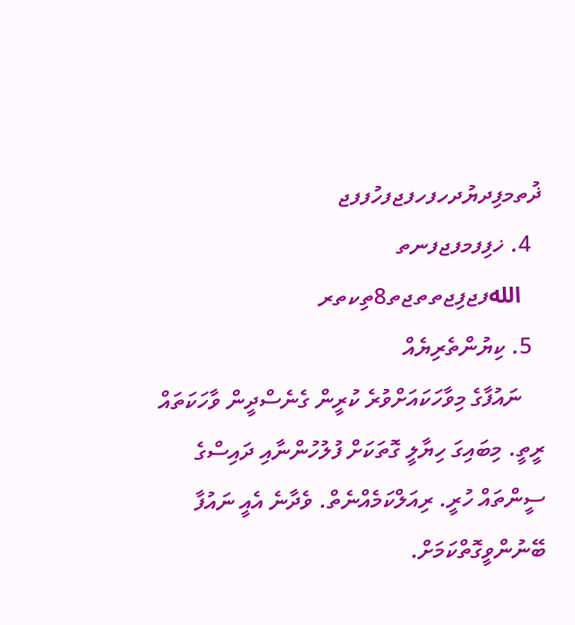ޛުތމފިދޔުދހފހފޖފހުފފޖ
  4. ޚފިފމފޖފނތ
    اللهފޖފިޖތތޖތ8ތިކތރ
  5. ކިޔުންތެރިޔެއް
    ނައުފާގެ މިވާހަކައަށްވުރެ ކުރީން ގެނެސްދީން ވާހަކަތައް ރީތީ. މިބައިގަ ހިޔާލީ ގޮތަކަށް ފުލުހުންނާއި ދައިސްގެ ސީންތައް ހުރީ. ރިއަލްކަމެއްނެތް. ވެދާނެ އެއީ ނައުފާ ބޭނުންވީގޮތްކަމަށް.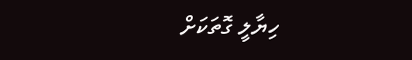ހިޔާލީ ގޮތަކަށް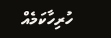ހުރިހާކަމެއް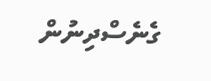ގެނެސްދިނުން